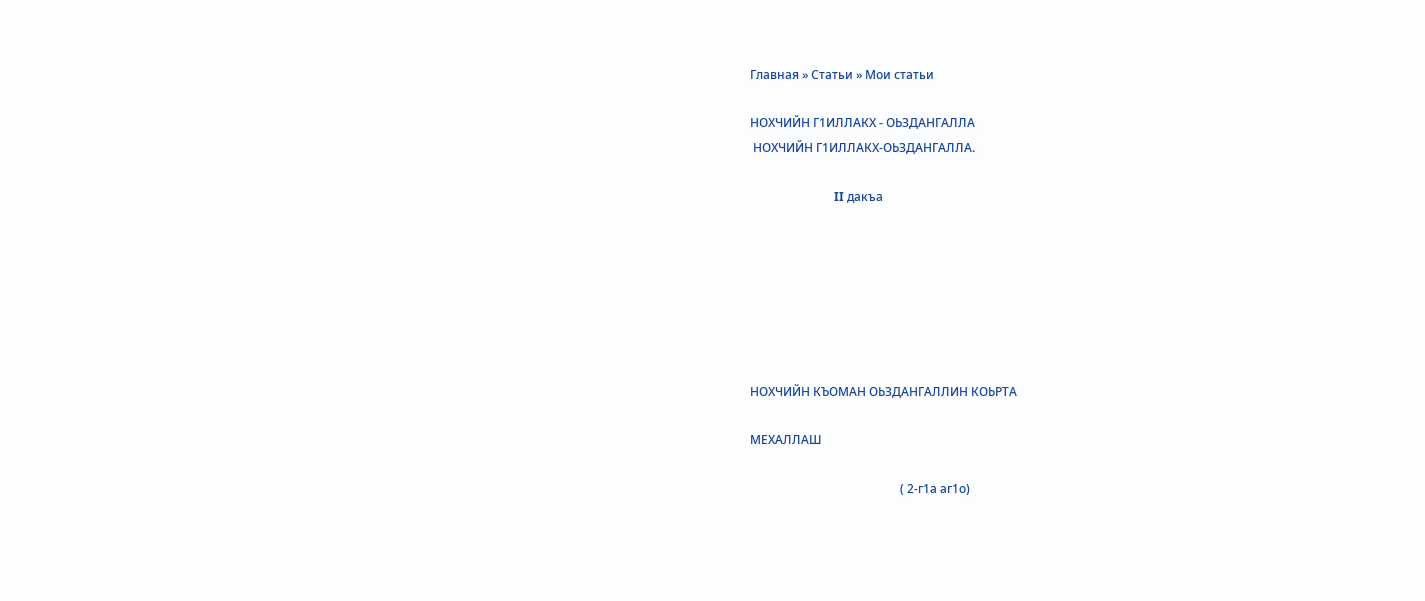Главная » Статьи » Мои статьи

НОХЧИЙН Г1ИЛЛАКХ - ОЬЗДАНГАЛЛА
 НОХЧИЙН Г1ИЛЛАКХ-ОЬЗДАНГАЛЛА.

                            II дакъа







НОХЧИЙН КЪОМАН ОЬЗДАНГАЛЛИН КОЬРТА

МЕХАЛЛАШ

                                                  ( 2-г1а аг1о)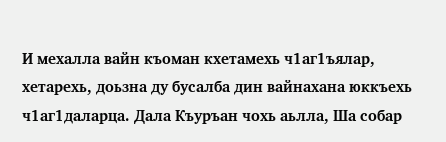И мехалла вайн къоман кхетамехь ч1аг1ъялар, хетарехь, доьзна ду бусалба дин вайнахана юккъехь ч1аг1даларца. Дала Къуръан чохь аьлла, Ша собар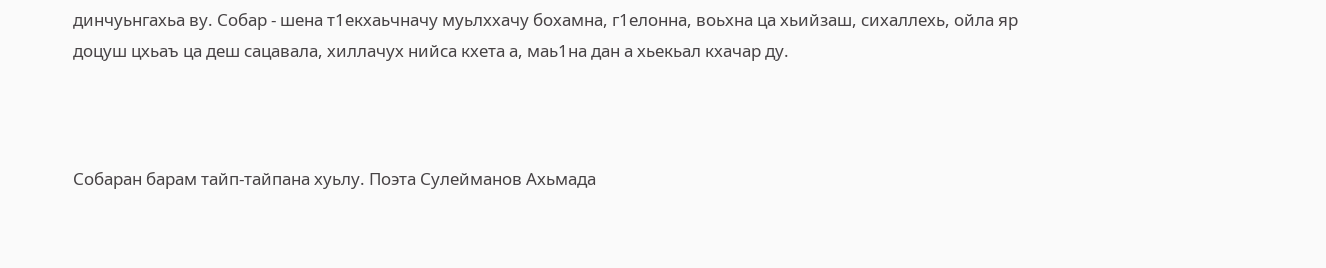динчуьнгахьа ву. Собар - шена т1екхаьчначу муьлххачу бохамна, г1елонна, воьхна ца хьийзаш, сихаллехь, ойла яр доцуш цхьаъ ца деш сацавала, хиллачух нийса кхета а, маь1на дан а хьекьал кхачар ду.



Собаран барам тайп-тайпана хуьлу. Поэта Сулейманов Ахьмада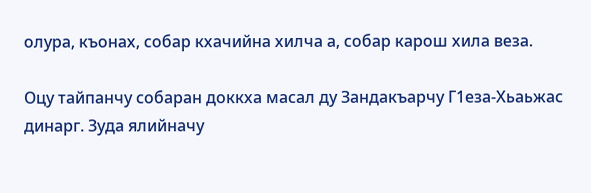олура, къонах, собар кхачийна хилча а, собар карош хила веза.

Оцу тайпанчу собаран доккха масал ду Зандакъарчу Г1еза-Хьаьжас динарг. Зуда ялийначу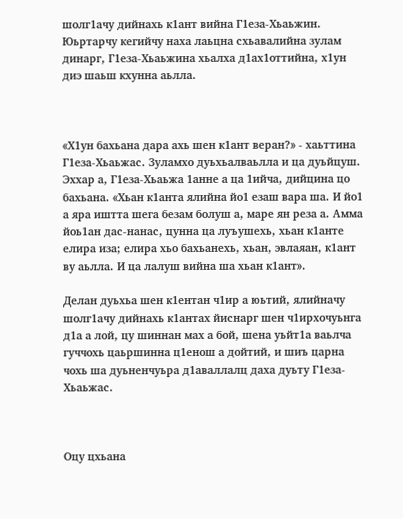шолг1ачу дийнахь к1ант вийна Г1еза-Хьаьжин. Юьртарчу кегийчу наха лаьцна схьавалийна зулам динарг, Г1еза-Хьаьжина хьалха д1ах1оттийна, х1ун диэ шаьш кхунна аьлла.



«Х1ун бахьана дара ахь шен к1ант веран?» - хаьттина Г1еза-Хьаьжас. Зуламхо дуьхьалваьлла и ца дуьйцуш. Эххар а, Г1еза-Хьаьжа 1анне а ца 1ийча, дийцина цо бахьана. «Хьан к1анта ялийна йо1 езаш вара ша. И йо1 а яра иштта шега безам болуш а, маре ян реза а. Амма йоь1ан дас-нанас, цунна ца луъушехь, хьан к1анте елира иза; елира хьо бахьанехь, хьан, эвлаяан, к1ант ву аьлла. И ца лалуш вийна ша хьан к1ант».

Делан дуьхьа шен к1ентан ч1ир а юьтий, ялийначу шолг1ачу дийнахь к1антах йиснарг шен ч1ирхочуьнга д1а а лой, цу шиннан мах а бой, шена уьйт1а ваьлча гуччохь цаьршинна ц1енош а дойтий, и шиъ царна чохь ша дуьненчуьра д1аваллалц даха дуьту Г1еза-Хьаьжас.



Оцу цхьана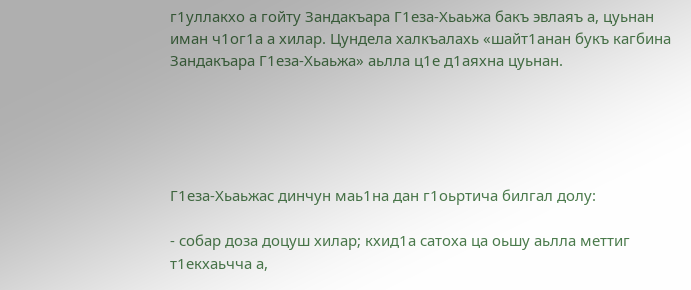г1уллакхо а гойту Зандакъара Г1еза-Хьаьжа бакъ эвлаяъ а, цуьнан иман ч1ог1а а хилар. Цундела халкъалахь «шайт1анан букъ кагбина Зандакъара Г1еза-Хьаьжа» аьлла ц1е д1аяхна цуьнан.





Г1еза-Хьаьжас динчун маь1на дан г1оьртича билгал долу:

- собар доза доцуш хилар; кхид1а сатоха ца оьшу аьлла меттиг т1екхаьчча а,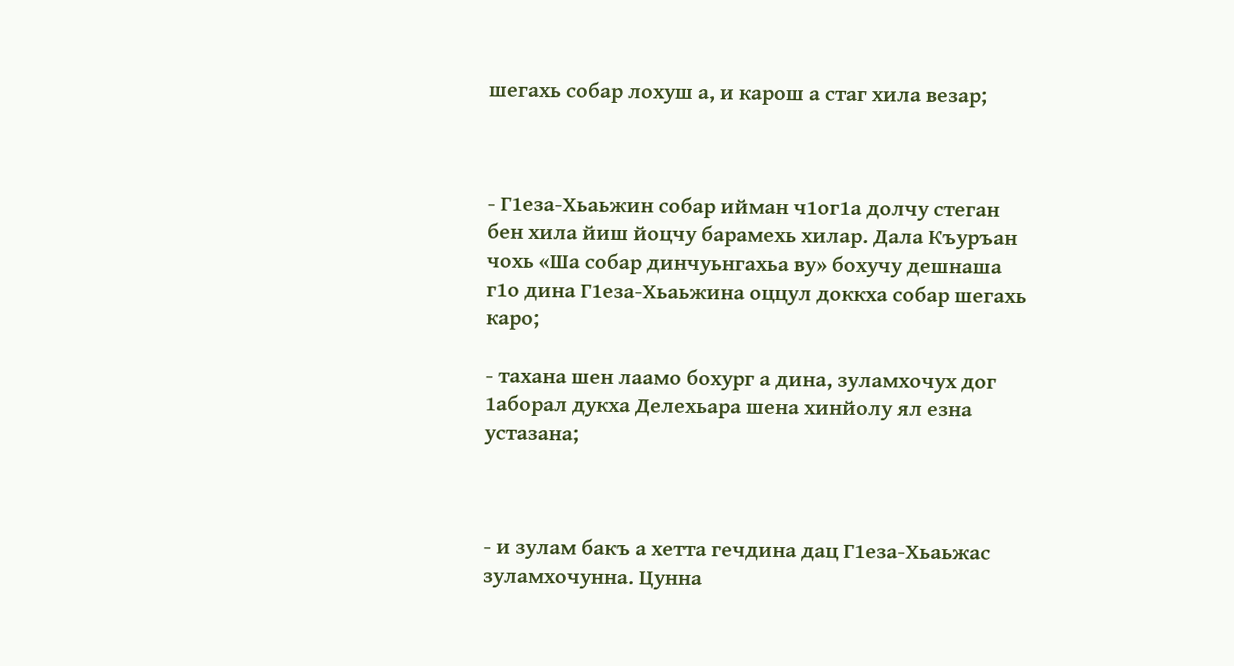шегахь собар лохуш а, и карош а стаг хила везар;



- Г1еза-Хьаьжин собар ийман ч1ог1а долчу стеган бен хила йиш йоцчу барамехь хилар. Дала Къуръан чохь «Ша собар динчуьнгахьа ву» бохучу дешнаша г1о дина Г1еза-Хьаьжина оццул доккха собар шегахь каро;

- тахана шен лаамо бохург а дина, зуламхочух дог 1аборал дукха Делехьара шена хинйолу ял езна устазана;



- и зулам бакъ а хетта гечдина дац Г1еза-Хьаьжас зуламхочунна. Цунна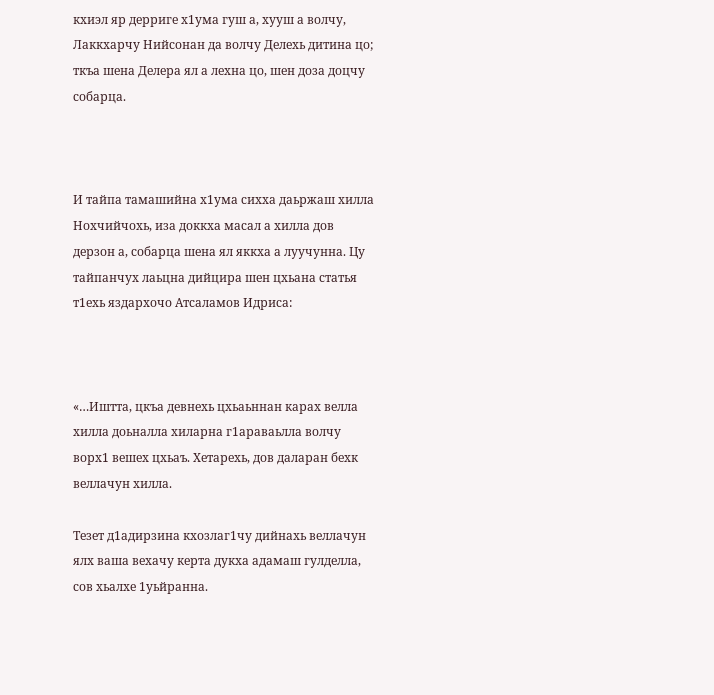кхиэл яр дерриге х1ума гуш а, хууш а волчу, Лаккхарчу Нийсонан да волчу Делехь дитина цо; ткъа шена Делера ял а лехна цо, шен доза доцчу собарца.



И тайпа тамашийна х1ума сихха даьржаш хилла Нохчийчохь, иза доккха масал а хилла дов дерзон а, собарца шена ял яккха а луучунна. Цу тайпанчух лаьцна дийцира шен цхьана статья т1ехь яздархочо Атсаламов Идриса:



«…Иштта, цкъа девнехь цхьаьннан карах велла хилла доьналла хиларна г1араваьлла волчу ворх1 вешех цхьаъ. Хетарехь, дов даларан бехк веллачун хилла.

Тезет д1адирзина кхозлаг1чу дийнахь веллачун ялх ваша вехачу керта дукха адамаш гулделла, сов хьалхе 1уьйранна.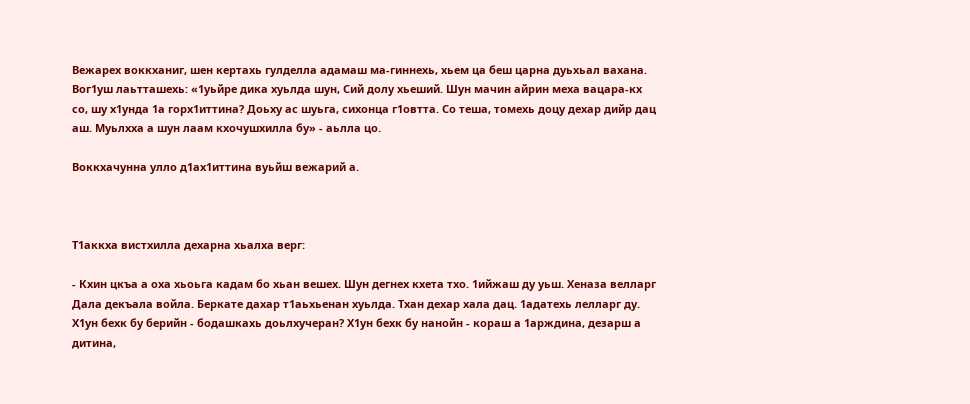Вежарех воккханиг, шен кертахь гулделла адамаш ма-гиннехь, хьем ца беш царна дуьхьал вахана. Вог1уш лаьтташехь: «1уьйре дика хуьлда шун, Сий долу хьеший. Шун мачин айрин меха вацара-кх со, шу х1унда 1а горх1иттина? Доьху ас шуьга, сихонца г1овтта. Со теша, томехь доцу дехар дийр дац аш. Муьлхха а шун лаам кхочушхилла бу» - аьлла цо.

Воккхачунна улло д1ах1иттина вуьйш вежарий а.



Т1аккха вистхилла дехарна хьалха верг:

- Кхин цкъа а оха хьоьга кадам бо хьан вешех. Шун дегнех кхета тхо. 1ийжаш ду уьш. Хеназа велларг Дала декъала войла. Беркате дахар т1аьхьенан хуьлда. Тхан дехар хала дац. 1адатехь лелларг ду. Х1ун бехк бу берийн - бодашкахь доьлхучеран? Х1ун бехк бу нанойн - кораш а 1арждина, дезарш а дитина,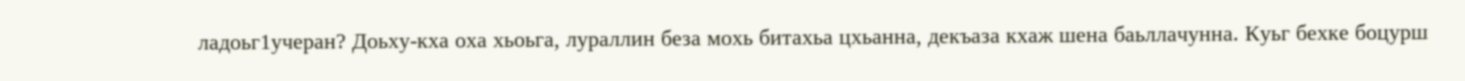ладоьг1учеран? Доьху-кха оха хьоьга, лураллин беза мохь битахьа цхьанна, декъаза кхаж шена баьллачунна. Куьг бехке боцурш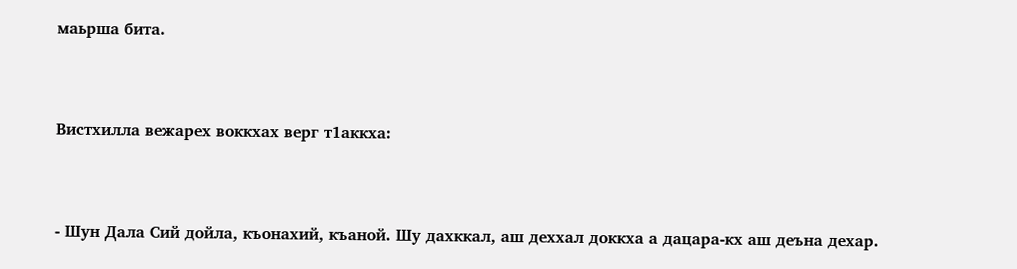маьрша бита.



Вистхилла вежарех воккхах верг т1аккха:



- Шун Дала Сий дойла, къонахий, къаной. Шу дахккал, аш деххал доккха а дацара-кх аш деъна дехар.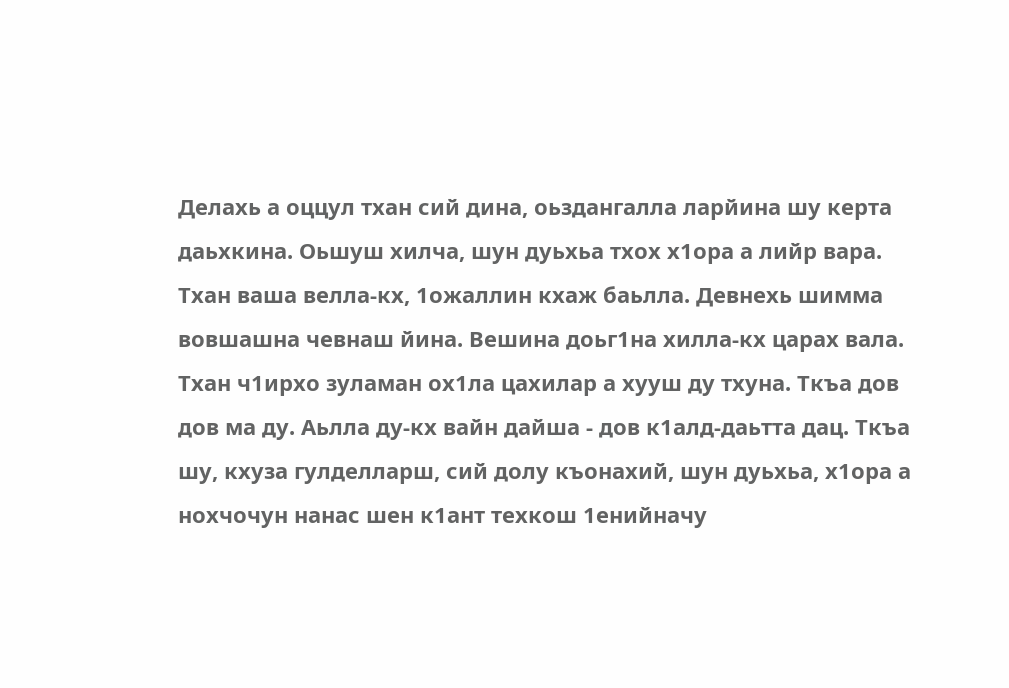Делахь а оццул тхан сий дина, оьздангалла ларйина шу керта даьхкина. Оьшуш хилча, шун дуьхьа тхох х1ора а лийр вара. Тхан ваша велла-кх, 1ожаллин кхаж баьлла. Девнехь шимма вовшашна чевнаш йина. Вешина доьг1на хилла-кх царах вала. Тхан ч1ирхо зуламан ох1ла цахилар а хууш ду тхуна. Ткъа дов дов ма ду. Аьлла ду-кх вайн дайша - дов к1алд-даьтта дац. Ткъа шу, кхуза гулделларш, сий долу къонахий, шун дуьхьа, х1ора а нохчочун нанас шен к1ант техкош 1енийначу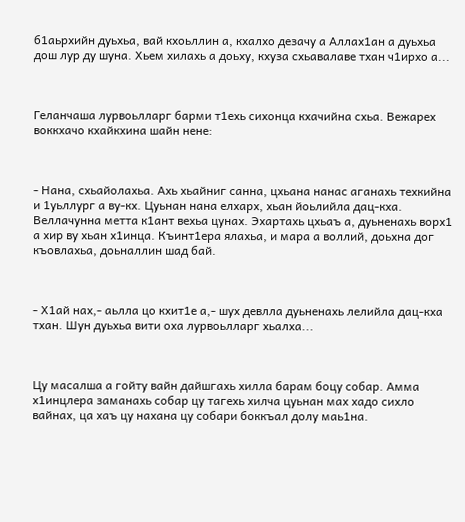б1аьрхийн дуьхьа, вай кхоьллин а, кхалхо дезачу а Аллах1ан а дуьхьа дош лур ду шуна. Хьем хилахь а доьху, кхуза схьавалаве тхан ч1ирхо а...



Геланчаша лурвоьлларг барми т1ехь сихонца кхачийна схьа. Вежарех воккхачо кхайкхина шайн нене:



- Нана, схьайолахьа. Ахь хьайниг санна, цхьана нанас аганахь техкийна и 1уьллург а ву-кх. Цуьнан нана елхарх, хьан йоьлийла дац-кха. Веллачунна метта к1ант вехьа цунах. Эхартахь цхьаъ а, дуьненахь ворх1 а хир ву хьан х1инца. Къинт1ера ялахьа, и мара а воллий, доьхна дог къовлахьа, доьналлин шад бай.



- Х1ай нах,- аьлла цо кхит1е а,- шух девлла дуьненахь лелийла дац-кха тхан. Шун дуьхьа вити оха лурвоьлларг хьалха...



Цу масалша а гойту вайн дайшгахь хилла барам боцу собар. Амма х1инцлера заманахь собар цу тагехь хилча цуьнан мах хадо сихло вайнах, ца хаъ цу нахана цу собари боккъал долу маь1на.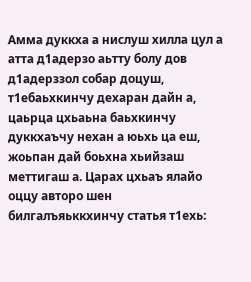Амма дуккха а нислуш хилла цул а атта д1адерзо аьтту болу дов д1адерззол собар доцуш, т1ебаьхкинчу дехаран дайн а, цаьрца цхьаьна баьхкинчу дуккхаъчу нехан а юьхь ца еш, жоьпан дай боьхна хьийзаш меттигаш а. Царах цхьаъ ялайо оццу авторо шен билгалъяьккхинчу статья т1ехь: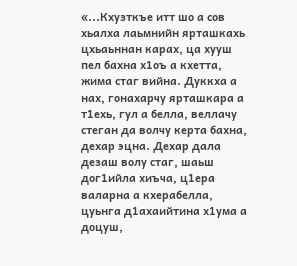«...Кхузткъе итт шо а сов хьалха лаьмнийн ярташкахь цхьаьннан карах, ца хууш пел бахна х1оъ а кхетта, жима стаг вийна. Дуккха а нах, гонахарчу ярташкара а т1ехь, гул а белла, веллачу стеган да волчу керта бахна, дехар эцна. Дехар дала дезаш волу стаг, шаьш дог1ийла хиъча, ц1ера валарна а кхерабелла, цуьнга д1ахаийтина х1ума а доцуш,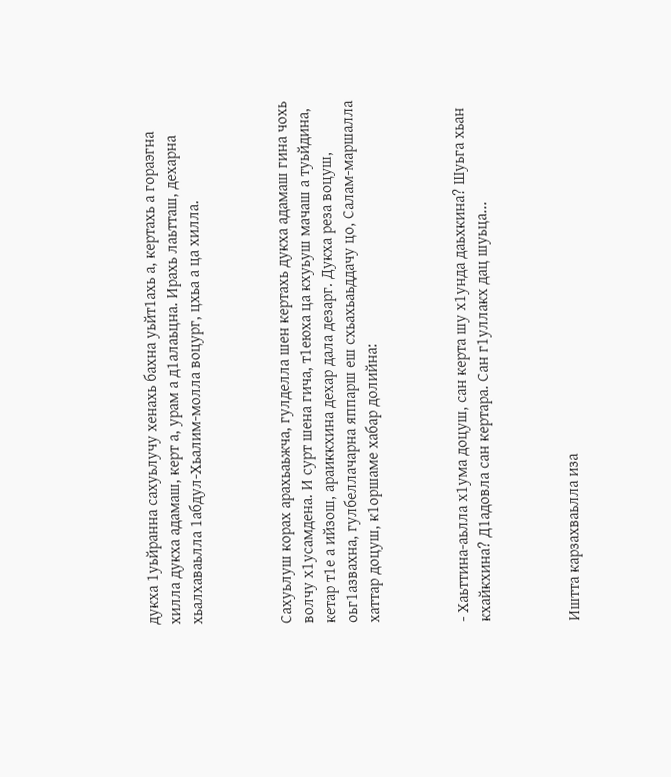дукха 1уьйранна сахуьлучу хенахь бахна уьйт1ахь а, кертахь а гораэгна хилла дукха адамаш, керт а, урам а д1алаьцна. Ирахь лаьтташ, дехарна хьалхаваьлла 1абдул-Хьалим-молла воцург, цхьа а ца хилла.



Сахуьлуш корах арахьаьжча, гулделла шен кертахь дукха адамаш гина чохь волчу х1усамдена. И сурт шена гича, т1еюха ца кхуьуш мачаш а туьйдина, кетар т1е а ийзош, араиккхина дехар дала дезарг. Дукха реза воцуш, оьг1азвахна, гулбеллачарна яппарш еш схьахьаьддачу цо, Салам-маршалла хаттар доцуш, к1оршаме хабар долийна:



- Хаьттина-аьлла х1ума доцуш, сан керта шу х1унда даьхкина? Шуьга хьан кхайкхина? Д1адовла сан кертара. Сан г1уллакх дац шуьца...



Иштта карзахваьлла иза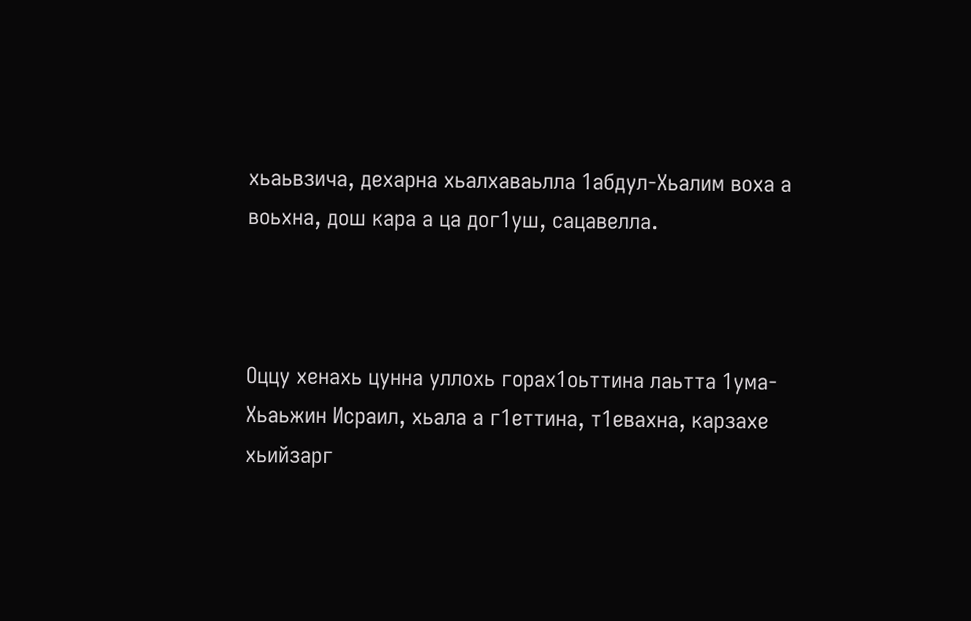хьаьвзича, дехарна хьалхаваьлла 1абдул-Хьалим воха а воьхна, дош кара а ца дог1уш, сацавелла.



Оццу хенахь цунна уллохь горах1оьттина лаьтта 1ума-Хьаьжин Исраил, хьала а г1еттина, т1евахна, карзахе хьийзарг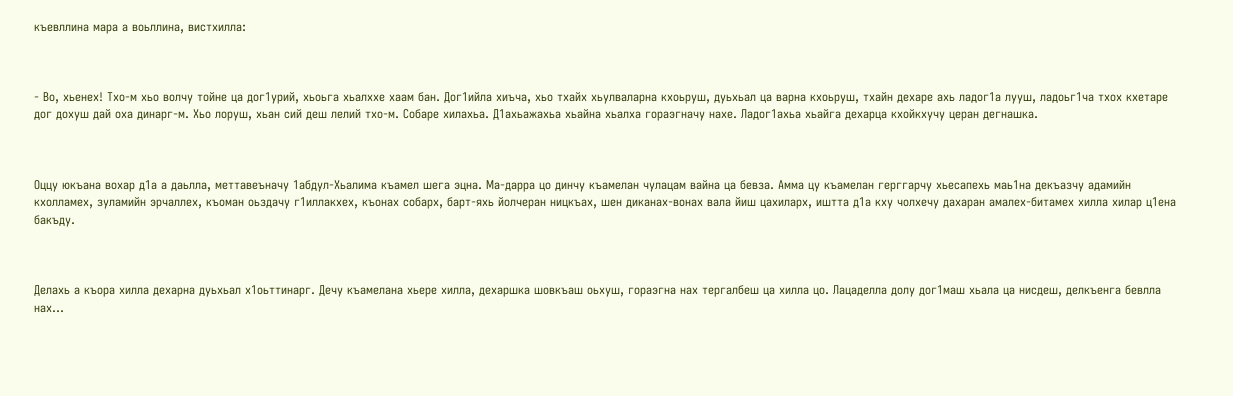къевллина мара а воьллина, вистхилла:



- Во, хьенех! Тхо-м хьо волчу тойне ца дог1урий, хьоьга хьалххе хаам бан. Дог1ийла хиъча, хьо тхайх хьулваларна кхоьруш, дуьхьал ца варна кхоьруш, тхайн дехаре ахь ладог1а лууш, ладоьг1ча тхох кхетаре дог дохуш дай оха динарг-м. Хьо лоруш, хьан сий деш лелий тхо-м. Собаре хилахьа. Д1ахьажахьа хьайна хьалха гораэгначу нахе. Ладог1ахьа хьайга дехарца кхойкхучу церан дегнашка.



Оццу юкъана вохар д1а а даьлла, меттавеъначу 1абдул-Хьалима къамел шега эцна. Ма-дарра цо динчу къамелан чулацам вайна ца бевза. Амма цу къамелан герггарчу хьесапехь маь1на декъазчу адамийн кхолламех, зуламийн эрчаллех, къоман оьздачу г1иллакхех, къонах собарх, барт-яхь йолчеран ницкъах, шен диканах-вонах вала йиш цахиларх, иштта д1а кху чолхечу дахаран амалех-битамех хилла хилар ц1ена бакъду.



Делахь а къора хилла дехарна дуьхьал х1оьттинарг. Дечу къамелана хьере хилла, дехаршка шовкъаш оьхуш, гораэгна нах тергалбеш ца хилла цо. Лацаделла долу дог1маш хьала ца нисдеш, делкъенга бевлла нах...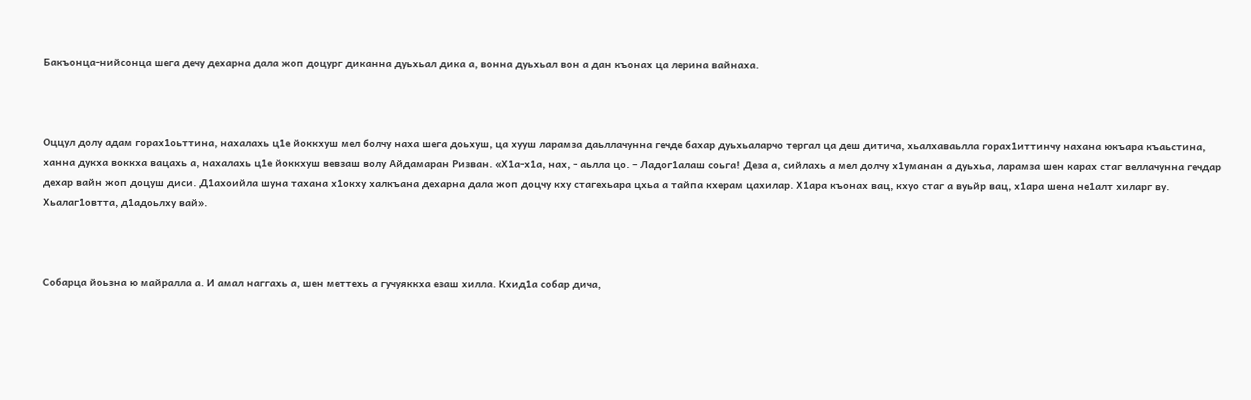Бакъонца-нийсонца шега дечу дехарна дала жоп доцург диканна дуьхьал дика а, вонна дуьхьал вон а дан къонах ца лерина вайнаха.



Оццул долу адам горах1оьттина, нахалахь ц1е йоккхуш мел болчу наха шега доьхуш, ца хууш ларамза даьллачунна гечде бахар дуьхьаларчо тергал ца деш дитича, хьалхаваьлла горах1иттинчу нахана юкъара къаьстина, ханна дукха воккха вацахь а, нахалахь ц1е йоккхуш вевзаш волу Айдамаран Ризван. «Х1а-х1а, нах, - аьлла цо. – Ладог1алаш соьга! Деза а, сийлахь а мел долчу х1уманан а дуьхьа, ларамза шен карах стаг веллачунна гечдар дехар вайн жоп доцуш диси. Д1ахоийла шуна тахана х1окху халкъана дехарна дала жоп доцчу кху стагехьара цхьа а тайпа кхерам цахилар. Х1ара къонах вац, кхуо стаг а вуьйр вац, х1ара шена не1алт хиларг ву. Хьалаг1овтта, д1адоьлху вай».



Собарца йоьзна ю майралла а. И амал наггахь а, шен меттехь а гучуяккха езаш хилла. Кхид1а собар дича,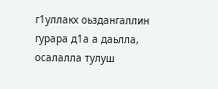г1уллакх оьздангаллин гурара д1а а даьлла, осалалла тулуш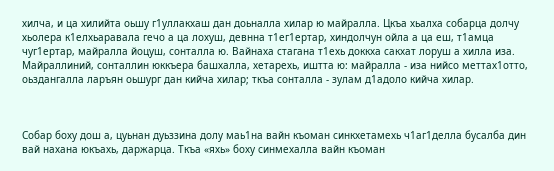хилча, и ца хилийта оьшу г1уллакхаш дан доьналла хилар ю майралла. Цкъа хьалха собарца долчу хьолера к1елхьаравала гечо а ца лохуш, девнна т1ег1ертар, хиндолчун ойла а ца еш, т1амца чуг1ертар, майралла йоцуш, сонталла ю. Вайнаха стагана т1ехь доккха сакхат лоруш а хилла иза. Майраллиний, сонталлин юккъера башхалла, хетарехь, иштта ю: майралла - иза нийсо меттах1отто, оьздангалла ларъян оьшург дан кийча хилар; ткъа сонталла - зулам д1адоло кийча хилар.



Собар боху дош а, цуьнан дуьззина долу маь1на вайн къоман синкхетамехь ч1аг1делла бусалба дин вай нахана юкъахь, даржарца. Ткъа «яхь» боху синмехалла вайн къоман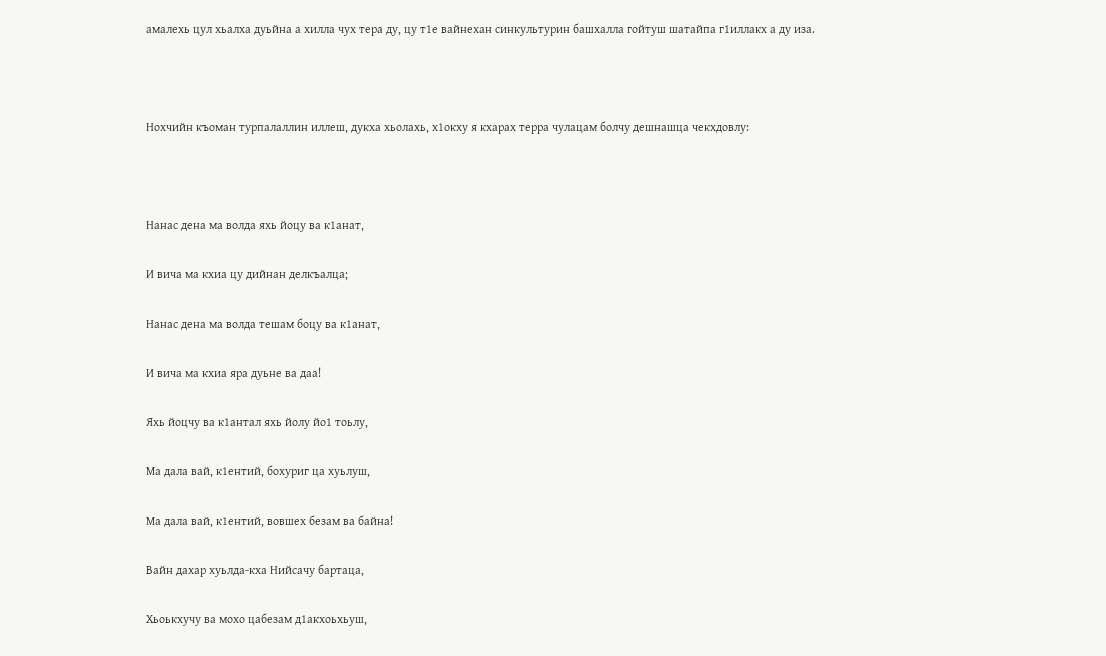амалехь цул хьалха дуьйна а хилла чух тера ду, цу т1е вайнехан синкультурин башхалла гойтуш шатайпа г1иллакх а ду иза.



Нохчийн къоман турпалаллин иллеш, дукха хьолахь, х1окху я кхарах терра чулацам болчу дешнашца чекхдовлу:



Нанас дена ма волда яхь йоцу ва к1анат,

И вича ма кхиа цу дийнан делкъалца;

Нанас дена ма волда тешам боцу ва к1анат,

И вича ма кхиа яра дуьне ва даа!

Яхь йоцчу ва к1антал яхь йолу йо1 тоьлу,

Ма дала вай, к1ентий, бохуриг ца хуьлуш,

Ма дала вай, к1ентий, вовшех безам ва байна!

Вайн дахар хуьлда-кха Нийсачу бартаца,

Хьоькхучу ва мохо цабезам д1акхоьхьуш,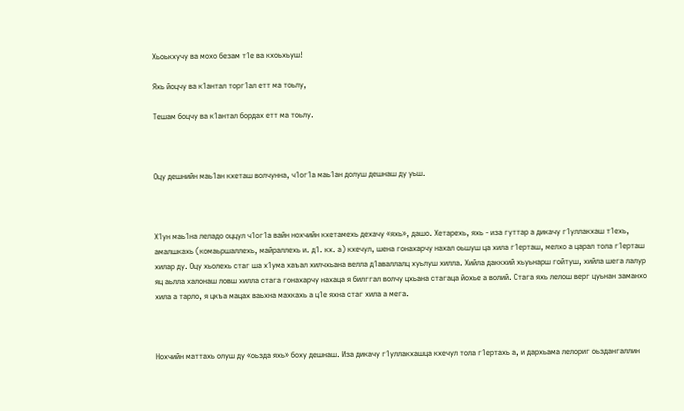Хьоькхучу ва мохо безам т1е ва кхоьхьуш!

Яхь йоцчу ва к1антал торг1ал етт ма тоьлу,

Тешам боцчу ва к1антал бордах етт ма тоьлу.



Оцу дешнийн маь1ан кхеташ волчунна, ч1ог1а маь1ан долуш дешнаш ду уьш.



Х1ун маь1на леладо оццул ч1ог1а вайн нохчийн кхетамехь дехачу «яхь», дашо. Хетарехь, яхь - иза гуттар а дикачу г1уллакхаш т1ехь, амалшкахь (комаьршаллехь, майраллехь и. д1. кх. а) кхечул, шена гонахарчу нахал оьшуш ца хила г1ерташ, мелхо а царал тола г1ерташ хилар ду. Оцу хьолехь стаг ша х1ума хаъал хилчхьана велла д1аваллалц хуьлуш хилла. Хийла даккхий хьуьнарш гойтуш, хийла шега лалур яц аьлла халонаш ловш хилла стага гонахарчу нахаца я билггал волчу цхьана стагаца йохье а волий. Стага яхь лелош верг цуьнан заманхо хила а тарло, я цкъа мацах ваьхна махкахь а ц1е яхна стаг хила а мега.



Нохчийн маттахь олуш ду «оьзда яхь» боху дешнаш. Иза дикачу г1уллакхашца кхечул тола г1ертахь а, и дархьама лелориг оьздангаллин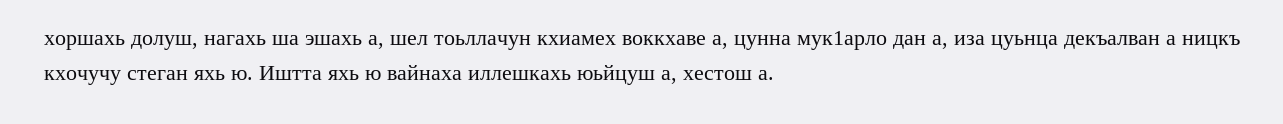хоршахь долуш, нагахь ша эшахь а, шел тоьллачун кхиамех воккхаве а, цунна мук1арло дан а, иза цуьнца декъалван а ницкъ кхочучу стеган яхь ю. Иштта яхь ю вайнаха иллешкахь юьйцуш а, хестош а.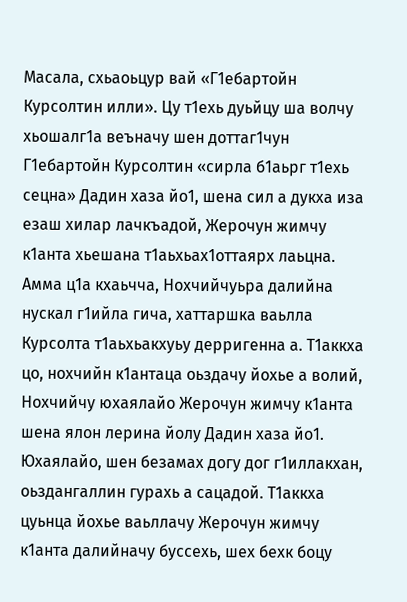Масала, схьаоьцур вай «Г1ебартойн Курсолтин илли». Цу т1ехь дуьйцу ша волчу хьошалг1а веъначу шен доттаг1чун Г1ебартойн Курсолтин «сирла б1аьрг т1ехь сецна» Дадин хаза йо1, шена сил а дукха иза езаш хилар лачкъадой, Жерочун жимчу к1анта хьешана т1аьхьах1оттаярх лаьцна. Амма ц1а кхаьчча, Нохчийчуьра далийна нускал г1ийла гича, хаттаршка ваьлла Курсолта т1аьхьакхуьу дерригенна а. Т1аккха цо, нохчийн к1антаца оьздачу йохье а волий, Нохчийчу юхаялайо Жерочун жимчу к1анта шена ялон лерина йолу Дадин хаза йо1. Юхаялайо, шен безамах догу дог г1иллакхан, оьздангаллин гурахь а сацадой. Т1аккха цуьнца йохье ваьллачу Жерочун жимчу к1анта далийначу буссехь, шех бехк боцу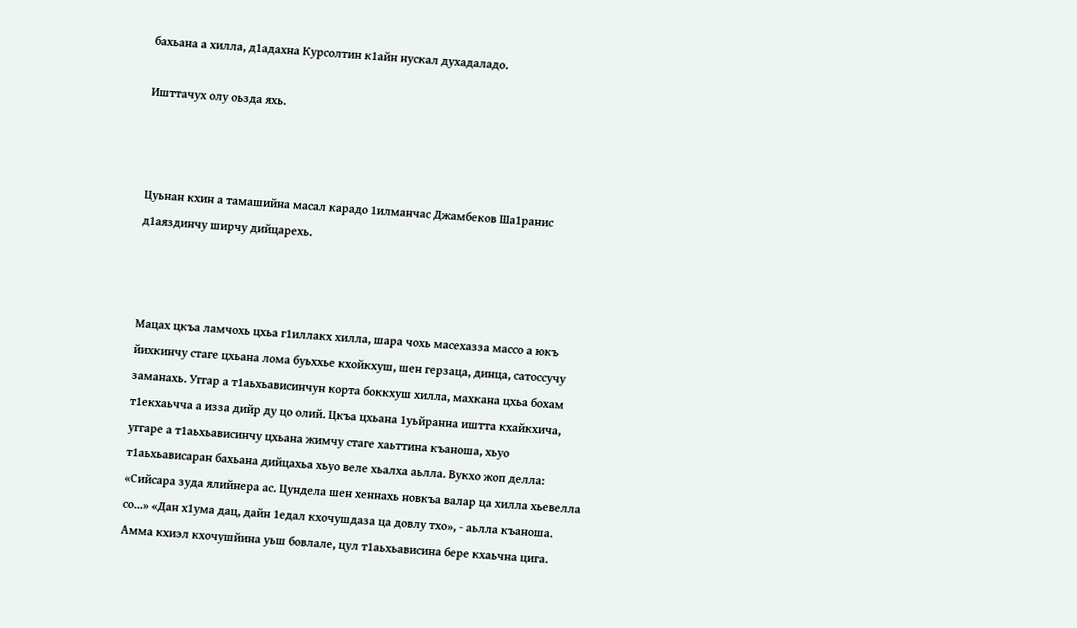бахьана а хилла, д1адахна Курсолтин к1айн нускал духадаладо.

Ишттачух олу оьзда яхь.



Цуьнан кхин а тамашийна масал карадо 1илманчас Джамбеков Ша1ранис д1аяздинчу ширчу дийцарехь.



Мацах цкъа ламчохь цхьа г1иллакх хилла, шара чохь масехазза массо а юкъ йихкинчу стаге цхьана лома буьххье кхойкхуш, шен герзаца, динца, сатоссучу заманахь. Уггар а т1аьхьависинчун корта боккхуш хилла, махкана цхьа бохам т1екхаьчча а изза дийр ду цо олий. Цкъа цхьана 1уьйранна иштта кхайкхича, уггаре а т1аьхьависинчу цхьана жимчу стаге хаьттина къаноша, хьуо т1аьхьависаран бахьана дийцахьа хьуо веле хьалха аьлла. Вукхо жоп делла: «Сийсара зуда ялийнера ас. Цундела шен хеннахь новкъа валар ца хилла хьевелла со...» «Дан х1ума дац, дайн 1едал кхочушдаза ца довлу тхо», - аьлла къаноша. Амма кхиэл кхочушйина уьш бовлале, цул т1аьхьависина бере кхаьчна цига.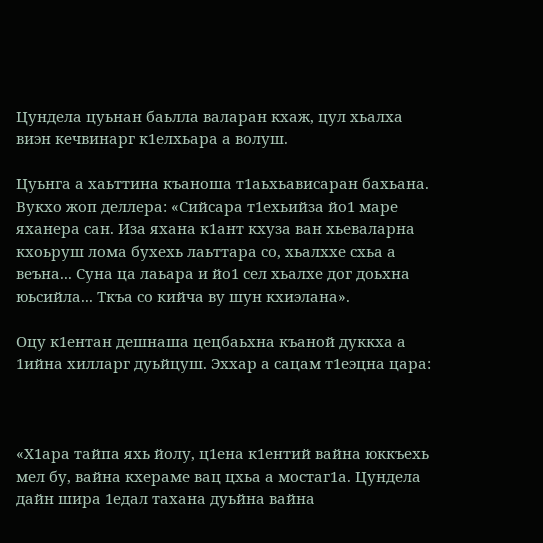Цундела цуьнан баьлла валаран кхаж, цул хьалха виэн кечвинарг к1елхьара а волуш.

Цуьнга а хаьттина къаноша т1аьхьависаран бахьана. Вукхо жоп деллера: «Сийсара т1ехьийза йо1 маре яханера сан. Иза яхана к1ант кхуза ван хьеваларна кхоьруш лома бухехь лаьттара со, хьалххе схьа а веъна... Суна ца лаьара и йо1 сел хьалхе дог доьхна юьсийла... Ткъа со кийча ву шун кхиэлана».

Оцу к1ентан дешнаша цецбаьхна къаной дуккха а 1ийна хилларг дуьйцуш. Эххар а сацам т1еэцна цара:



«Х1ара тайпа яхь йолу, ц1ена к1ентий вайна юккъехь мел бу, вайна кхераме вац цхьа а мостаг1а. Цундела дайн шира 1едал тахана дуьйна вайна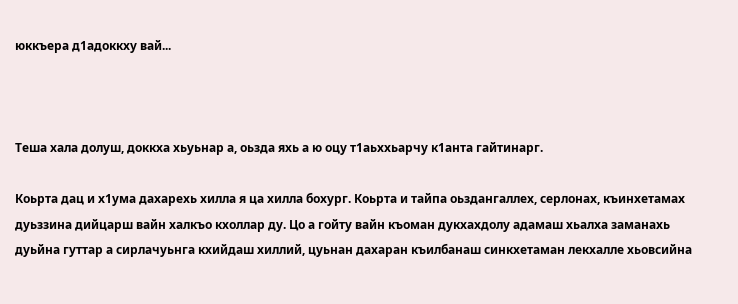юккъера д1адоккху вай...



Теша хала долуш, доккха хьуьнар а, оьзда яхь а ю оцу т1аьххьарчу к1анта гайтинарг.

Коьрта дац и х1ума дахарехь хилла я ца хилла бохург. Коьрта и тайпа оьздангаллех, серлонах, къинхетамах дуьззина дийцарш вайн халкъо кхоллар ду. Цо а гойту вайн къоман дукхахдолу адамаш хьалха заманахь дуьйна гуттар а сирлачуьнга кхийдаш хиллий, цуьнан дахаран къилбанаш синкхетаман лекхалле хьовсийна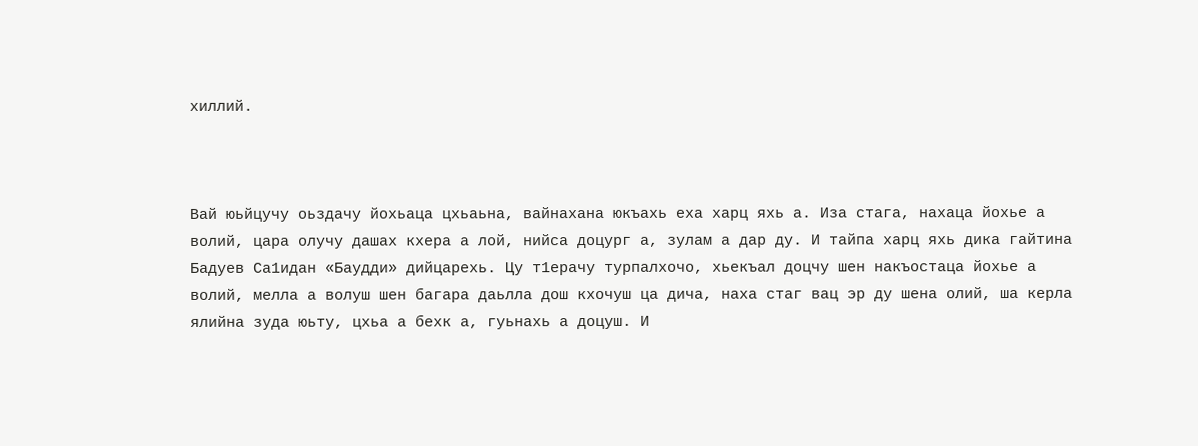хиллий.



Вай юьйцучу оьздачу йохьаца цхьаьна, вайнахана юкъахь еха харц яхь а. Иза стага, нахаца йохье а волий, цара олучу дашах кхера а лой, нийса доцург а, зулам а дар ду. И тайпа харц яхь дика гайтина Бадуев Са1идан «Баудди» дийцарехь. Цу т1ерачу турпалхочо, хьекъал доцчу шен накъостаца йохье а волий, мелла а волуш шен багара даьлла дош кхочуш ца дича, наха стаг вац эр ду шена олий, ша керла ялийна зуда юьту, цхьа а бехк а, гуьнахь а доцуш. И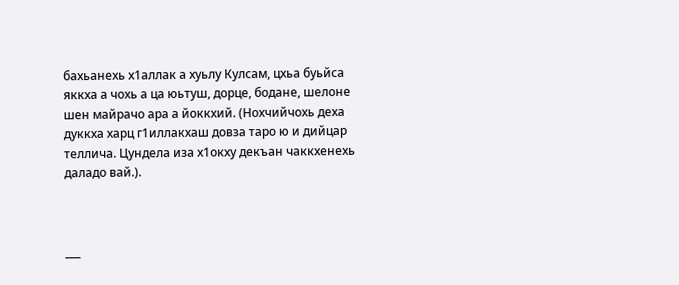бахьанехь х1аллак а хуьлу Кулсам, цхьа буьйса яккха а чохь а ца юьтуш, дорце, бодане, шелоне шен майрачо ара а йоккхий. (Нохчийчохь деха дуккха харц г1иллакхаш довза таро ю и дийцар теллича. Цундела иза х1окху декъан чаккхенехь даладо вай.).



___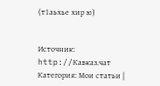(т1аьхье хир ю)


Источник: http://Кавказ.чат
Категория: Мои статьи |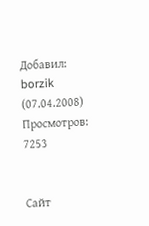Добавил: borzik (07.04.2008)
Просмотров: 7253


Сайт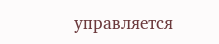управляется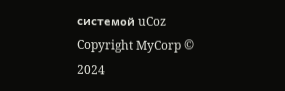системой uCoz
Copyright MyCorp © 2024